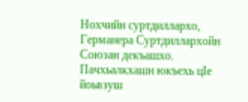Нохчийн суртдиллархо, Германера Суртдиллархойн Союзан декъашхо. Пачхьалкхашн юкъехь цIе йоьвзуш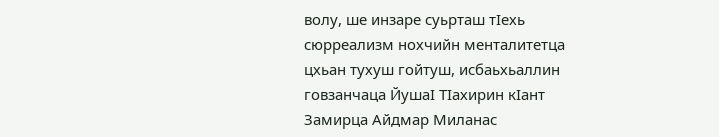волу, ше инзаре суьрташ тIехь сюрреализм нохчийн менталитетца цхьан тухуш гойтуш, исбаьхьаллин говзанчаца ЙушаI ТIахирин кIант Замирца Айдмар Миланас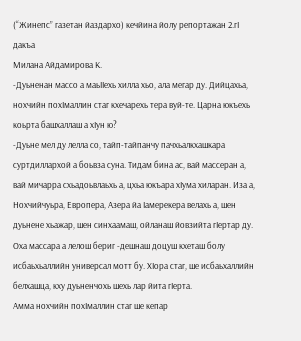(“Жинепс” газетан йаздархо) кечйина йолу репортажан 2.гI дакъа
Милана Айдамирова К.
-Дуьненан массо а маьIIехь хилла хьо, ала мегар ду. Дийцахьа, нохчийн похIмаллин стаг кхечарехь тера вуй-те. Царна юкъехь коьрта башхаллаш а хIун ю?
-Дуьне мел ду лелла со, тайп-тайпанчу пачхьалкхашкара суртдиллархой а боьвза суна. Тидам бина ас, вай массеран а, вай мичарра схьадоьвлаьхь а, цхьа юкъара хIума хиларан. Иза а, Нохчийчуьра, Европера, Азера йа Iамерекера велахь а, шен дуьнене хьажар, шен синхаамаш, ойланаш йовзийта гIертар ду. Оха массара а лелош бериг -дешнаш доцуш кхеташ болу исбаьхьаллийн универсал мотт бу. ХIора стаг, ше исбаьхаллийн белхашца, кху дуьненчохь шехь лар йита гIерта.
Амма нохчийн похIмаллин стаг ше кепар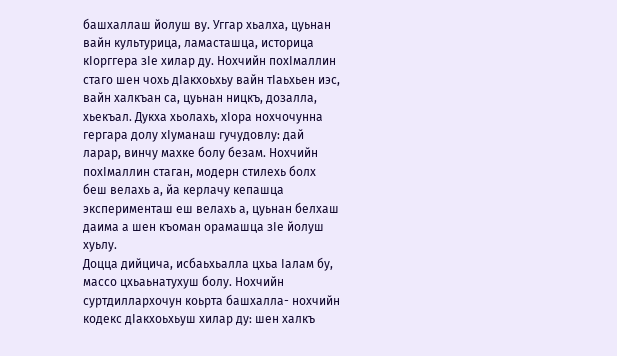башхаллаш йолуш ву. Уггар хьалха, цуьнан вайн культурица, ламасташца, историца кIорггера зIе хилар ду. Нохчийн похIмаллин стаго шен чохь дIакхоьхьу вайн тIаьхьен иэс, вайн халкъан са, цуьнан ницкъ, дозалла, хьекъал. Дукха хьолахь, хIора нохчочунна гергара долу хIуманаш гучудовлу: дай ларар, винчу махке болу безам. Нохчийн похIмаллин стаган, модерн стилехь болх беш велахь а, йа керлачу кепашца эксперименташ еш велахь а, цуьнан белхаш даима а шен къоман орамашца зIе йолуш хуьлу.
Доцца дийцича, исбаьхьалла цхьа Iалам бу, массо цхьаьнатухуш болу. Нохчийн суртдиллархочун коьрта башхалла- нохчийн кодекс дIакхоьхьуш хилар ду: шен халкъ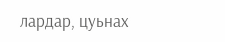лардар, цуьнах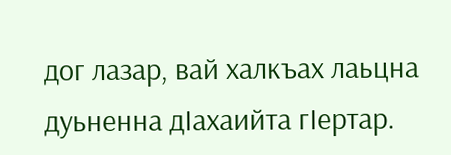дог лазар, вай халкъах лаьцна дуьненна дIахаийта гIертар.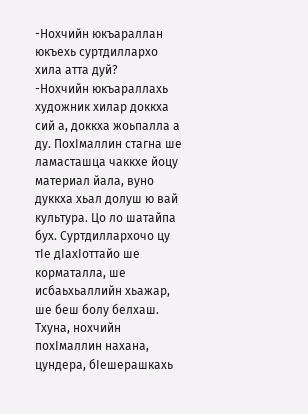-Нохчийн юкъараллан юкъехь суртдиллархо хила атта дуй?
-Нохчийн юкъараллахь художник хилар доккха сий а, доккха жоьпалла а ду. ПохIмаллин стагна ше ламасташца чаккхе йоцу материал йала, вуно дуккха хьал долуш ю вай культура. Цо ло шатайпа бух. Суртдиллархочо цу тIе дIахIоттайо ше корматалла, ше исбаьхьаллийн хьажар, ше беш болу белхаш. Тхуна, нохчийн похIмаллин нахана, цундера, бIешерашкахь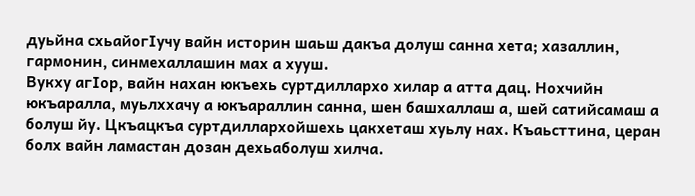дуьйна схьайогIучу вайн историн шаьш дакъа долуш санна хета; хазаллин, гармонин, синмехаллашин мах а хууш.
Вукху агIор, вайн нахан юкъехь суртдиллархо хилар а атта дац. Нохчийн юкъаралла, муьлххачу а юкъараллин санна, шен башхаллаш а, шей сатийсамаш а болуш йу. Цкъацкъа суртдиллархойшехь цакхеташ хуьлу нах. Къаьсттина, церан болх вайн ламастан дозан дехьаболуш хилча.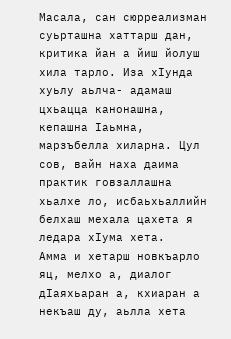Масала, сан сюрреализман суьрташна хаттарш дан, критика йан а йиш йолуш хила тарло. Иза хIунда хуьлу аьлча- адамаш цхьацца канонашна, кепашна Iаьмна, марзъбелла хиларна. Цул сов, вайн наха даима практик говзаллашна хьалхе ло, исбаьхьаллийн белхаш мехала цахета я ледара хIума хета.
Амма и хетарш новкъарло яц, мелхо а, диалог дIаяхьаран а, кхиаран а некъаш ду, аьлла хета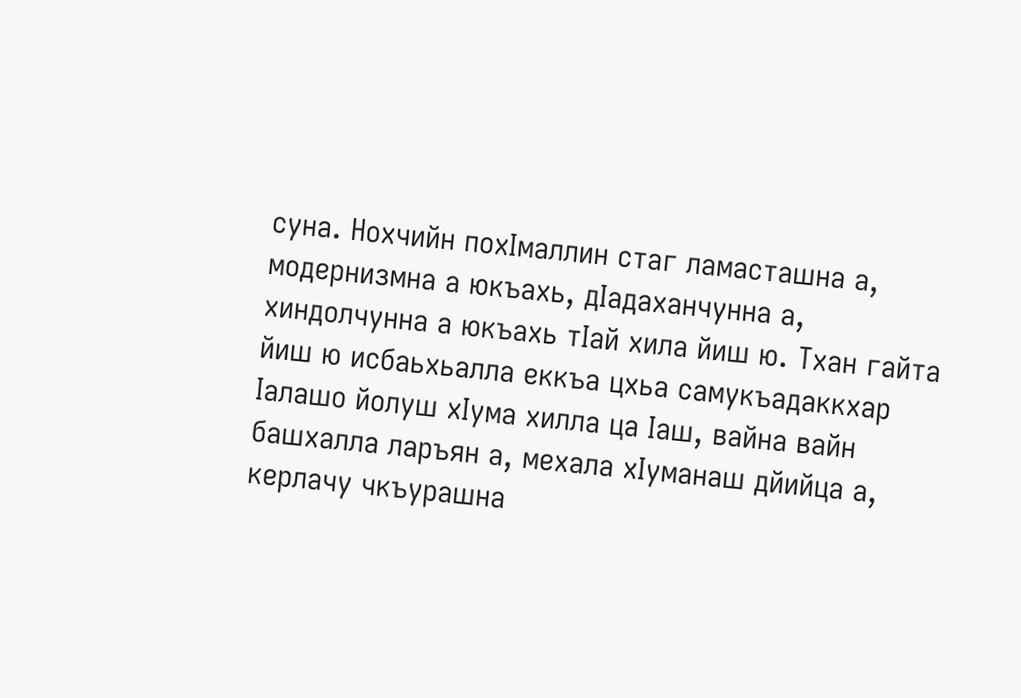суна. Нохчийн похIмаллин стаг ламасташна а, модернизмна а юкъахь, дIадаханчунна а, хиндолчунна а юкъахь тIай хила йиш ю. Тхан гайта йиш ю исбаьхьалла еккъа цхьа самукъадаккхар Iалашо йолуш хIума хилла ца Iаш, вайна вайн башхалла ларъян а, мехала хIуманаш дйийца а, керлачу чкъурашна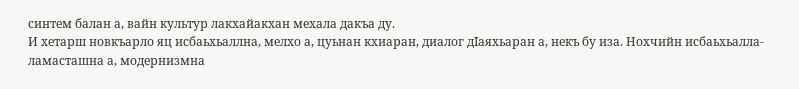синтем балан а, вайн культур лакхайакхан мехала дакъа ду.
И хетарш новкъарло яц исбаьхьаллна, мелхо а, цуьнан кхиаран, диалог дIаяхьаран а, некъ бу иза. Нохчийн исбаьхьалла- ламасташна а, модернизмна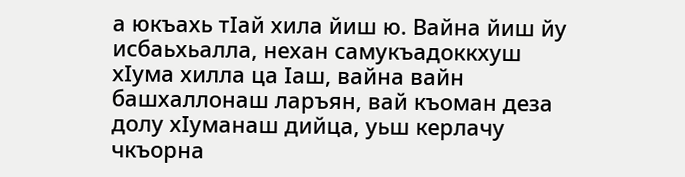а юкъахь тIай хила йиш ю. Вайна йиш йу исбаьхьалла, нехан самукъадоккхуш хIума хилла ца Iаш, вайна вайн башхаллонаш ларъян, вай къоман деза долу хIуманаш дийца, уьш керлачу чкъорна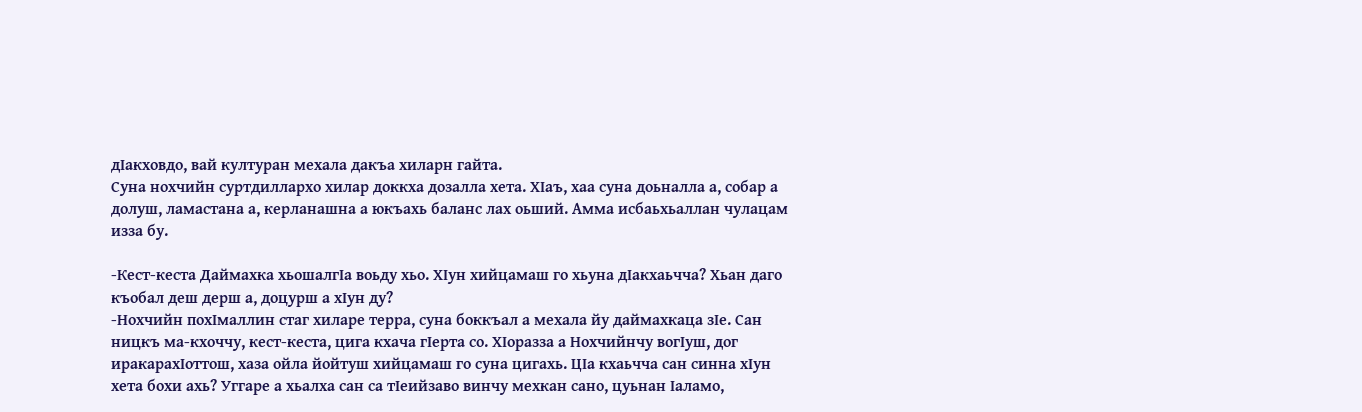дIакховдо, вай културан мехала дакъа хиларн гайта.
Суна нохчийн суртдиллархо хилар доккха дозалла хета. ХIаъ, хаа суна доьналла а, собар а долуш, ламастана а, керланашна а юкъахь баланс лах оьший. Амма исбаьхьаллан чулацам изза бу.

-Кест-кеста Даймахка хьошалгIа воьду хьо. ХIун хийцамаш го хьуна дIакхаьчча? Хьан даго къобал деш дерш а, доцурш а хIун ду?
-Нохчийн похIмаллин стаг хиларе терра, суна боккъал а мехала йу даймахкаца зIе. Сан ницкъ ма-кхоччу, кест-кеста, цига кхача гIерта со. ХIоразза а Нохчийнчу вогIуш, дог иракарахIоттош, хаза ойла йойтуш хийцамаш го суна цигахь. ЦIа кхаьчча сан синна хIун хета бохи ахь? Уггаре а хьалха сан са тIеийзаво винчу мехкан сано, цуьнан Iаламо,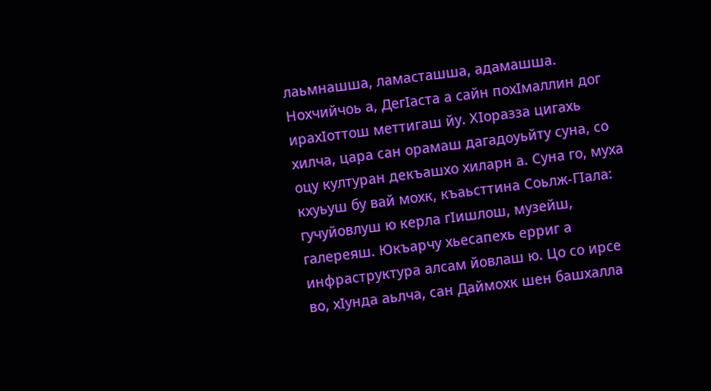лаьмнашша, ламасташша, адамашша. Нохчийчоь а, ДегIаста а сайн похIмаллин дог ирахIоттош меттигаш йу. ХIоразза цигахь хилча, цара сан орамаш дагадоуьйту суна, со оцу културан декъашхо хиларн а. Суна го, муха кхуьуш бу вай мохк, къаьсттина Соьлж-ГIала: гучуйовлуш ю керла гIишлош, музейш, галереяш. Юкъарчу хьесапехь ерриг а инфраструктура алсам йовлаш ю. Цо со ирсе во, хIунда аьлча, сан Даймохк шен башхалла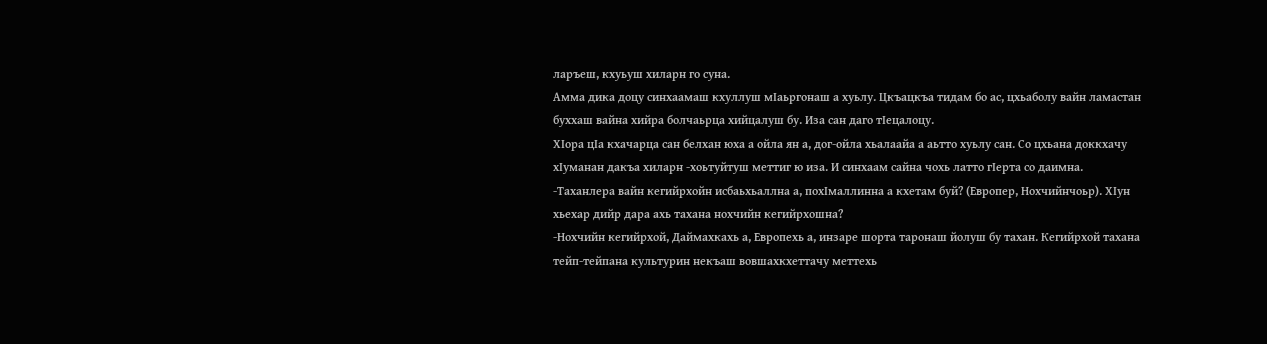ларъеш, кхуьуш хиларн го суна.
Амма дика доцу синхаамаш кхуллуш мIаьргонаш а хуьлу. Цкъацкъа тидам бо ас, цхьаболу вайн ламастан буххаш вайна хийра болчаьрца хийцалуш бу. Иза сан даго тIецалоцу.
ХIора цIа кхачарца сан белхан юха а ойла ян а, дог-ойла хьалаайа а аьтто хуьлу сан. Со цхьана доккхачу хIуманан дакъа хиларн -хоьтуйтуш меттиг ю иза. И синхаам сайна чохь латто гIерта со даимна.
-Таханлера вайн кегийрхойн исбаьхьаллна а, похIмаллинна а кхетам буй? (Европер, Нохчийнчоьр). ХIун хьехар дийр дара ахь тахана нохчийн кегийрхошна?
-Нохчийн кегийрхой, Даймахкахь а, Европехь а, инзаре шорта таронаш йолуш бу тахан. Кегийрхой тахана тейп-тейпана культурин некъаш вовшахкхеттачу меттехь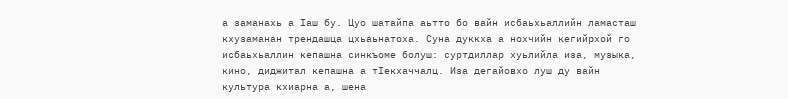а заманахь а Iаш бу. Цуо шатайпа аьтто бо вайн исбаьхьаллийн ламасташ кхузаманан трендашца цхьаьнатоха. Суна дуккха а нохчийн кегийрхой го исбаьхьаллин кепашна синкъоме болуш: суртдиллар хуьлийла иза, музыка, кино, диджитал кепашна а тIекхаччалц. Иза дегайовхо луш ду вайн культура кхиарна а, шена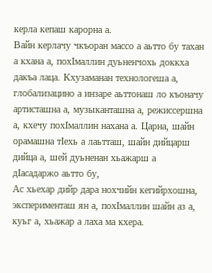керла кепаш карорна а.
Вайн керлачу чкъоран массо а аьтто бу тахан а кхана а, похIмаллин дуьненчохь доккха дакъа лаца. Кхузаманан технологеша а, глобализацино а инзаре аьттонаш ло къоначу артисташна а, музыканташна а, режиссершна а, кхечу похIмаллин нахана а. Царна, шайн орамашна тIехь а лаьтташ, шайн дийцарш дийца а, шей дуьненан хьажарш а дIасадаржо аьтто бу,
Ас хьехар дийр дара нохчийн кегийрхошна, эксперименташ ян а, похIмаллин шайн аз а, куьг а, хьажар а лаха ма кхера.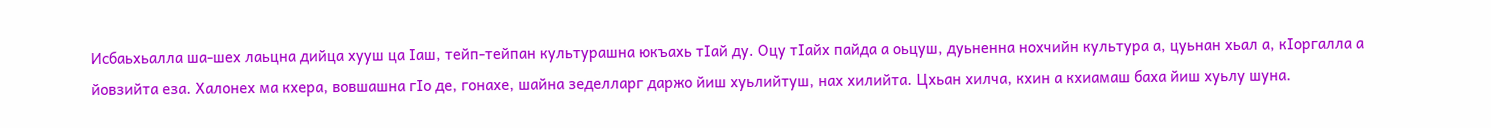Исбаьхьалла ша-шех лаьцна дийца хууш ца Iаш, тейп-тейпан культурашна юкъахь тIай ду. Оцу тIайх пайда а оьцуш, дуьненна нохчийн культура а, цуьнан хьал а, кIоргалла а йовзийта еза. Халонех ма кхера, вовшашна гIо де, гонахе, шайна зеделларг даржо йиш хуьлийтуш, нах хилийта. Цхьан хилча, кхин а кхиамаш баха йиш хуьлу шуна.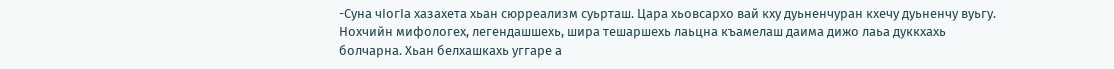-Суна чIогIа хазахета хьан сюрреализм суьрташ. Цара хьовсархо вай кху дуьненчуран кхечу дуьненчу вуьгу. Нохчийн мифологех, легендашшехь, шира тешаршехь лаьцна къамелаш даима дижо лаьа дуккхахь болчарна. Хьан белхашкахь уггаре а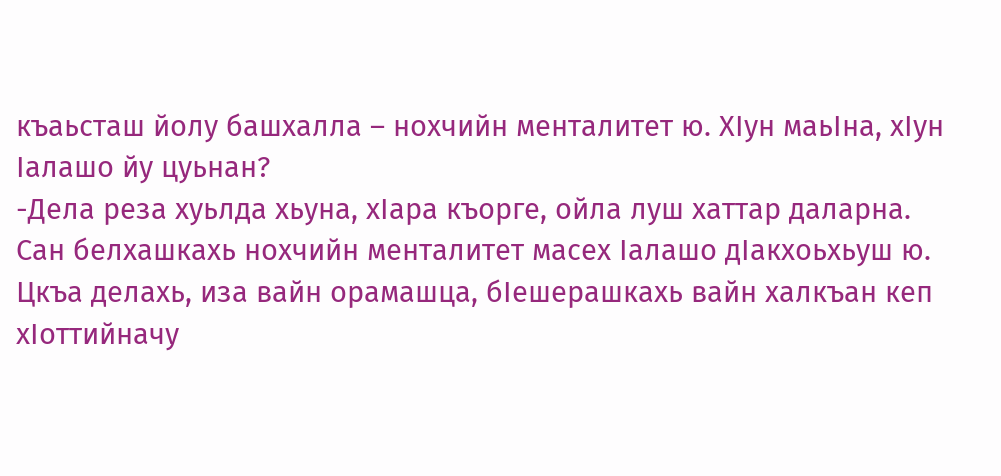къаьсташ йолу башхалла – нохчийн менталитет ю. ХIун маьIна, хIун Iалашо йу цуьнан?
-Дела реза хуьлда хьуна, хIара къорге, ойла луш хаттар даларна. Сан белхашкахь нохчийн менталитет масех Iалашо дIакхоьхьуш ю. Цкъа делахь, иза вайн орамашца, бIешерашкахь вайн халкъан кеп хIоттийначу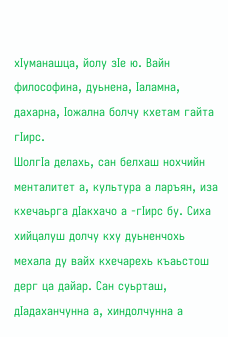хIуманашца, йолу зIе ю. Вайн философина, дуьнена, Iаламна, дахарна, Iожална болчу кхетам гайта гIирс.
ШолгIа делахь, сан белхаш нохчийн менталитет а, культура а ларъян, иза кхечаьрга дIакхачо а -гIирс бу. Сиха хийцалуш долчу кху дуьненчохь мехала ду вайх кхечарехь къаьстош дерг ца дайар. Сан суьрташ, дIадаханчунна а, хиндолчунна а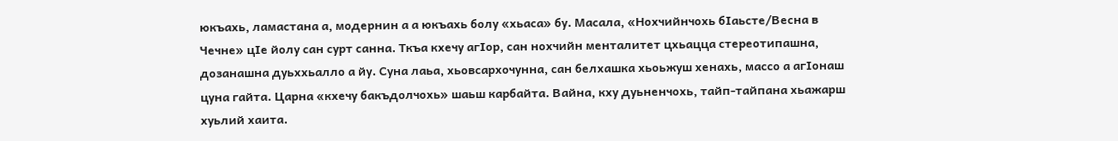юкъахь, ламастана а, модернин а а юкъахь болу «хьаса» бу. Масала, «Нохчийнчохь бIаьсте/Весна в Чечне» цIе йолу сан сурт санна. Ткъа кхечу агIор, сан нохчийн менталитет цхьацца стереотипашна, дозанашна дуьххьалло а йу. Суна лаьа, хьовсархочунна, сан белхашка хьоьжуш хенахь, массо а агIонаш цуна гайта. Царна «кхечу бакъдолчохь» шаьш карбайта. Вайна, кху дуьненчохь, тайп-тайпана хьажарш хуьлий хаита.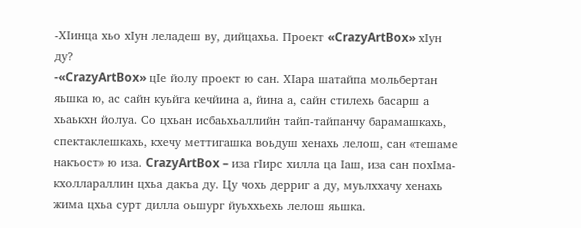-ХIинца хьо хIун леладеш ву, дийцахьа. Проект «CrazyArtBox» хIун ду?
-«CrazyArtBox» цIе йолу проект ю сан. ХIара шатайпа мольбертан яьшка ю, ас сайн куьйга кечйина а, йина а, сайн стилехь басарш а хьаькхн йолуа. Со цхьан исбаьхьаллийн тайп-тайпанчу барамашкахь, спектаклешкахь, кхечу меттигашка воьдуш хенахь лелош, сан «тешаме накъост» ю иза. CrazyArtBox – иза гIирс хилла ца Iаш, иза сан похIма-кхоллараллин цхьа дакъа ду. Цу чохь дерриг а ду, муьлххачу хенахь жима цхьа сурт дилла оьшург йуьххьехь лелош яьшка.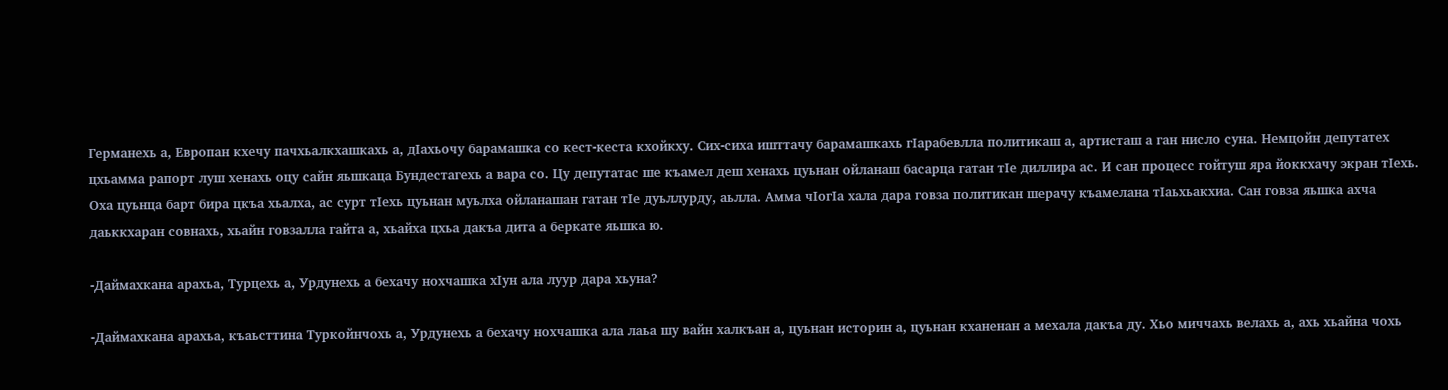Германехь а, Европан кхечу пачхьалкхашкахь а, дIахьочу барамашка со кест-кеста кхойкху. Сих-сиха ишттачу барамашкахь гIарабевлла политикаш а, артисташ а ган нисло суна. Немцойн депутатех цхьамма рапорт луш хенахь оцу сайн яьшкаца Бундестагехь а вара со. Цу депутатас ше къамел деш хенахь цуьнан ойланаш басарца гатан тIе диллира ас. И сан процесс гойтуш яра йоккхачу экран тIехь. Оха цуьнца барт бира цкъа хьалха, ас сурт тIехь цуьнан муьлха ойланашан гатан тIе дуьллурду, аьлла. Амма чIогIа хала дара говза политикан шерачу къамелана тIаьхьакхиа. Сан говза яьшка ахча даьккхаран совнахь, хьайн говзалла гайта а, хьайха цхьа дакъа дита а беркате яьшка ю.

-Даймахкана арахьа, Турцехь а, Урдунехь а бехачу нохчашка хIун ала луур дара хьуна?

-Даймахкана арахьа, къаьсттина Туркойнчохь а, Урдунехь а бехачу нохчашка ала лаьа шу вайн халкъан а, цуьнан историн а, цуьнан кханенан а мехала дакъа ду. Хьо миччахь велахь а, ахь хьайна чохь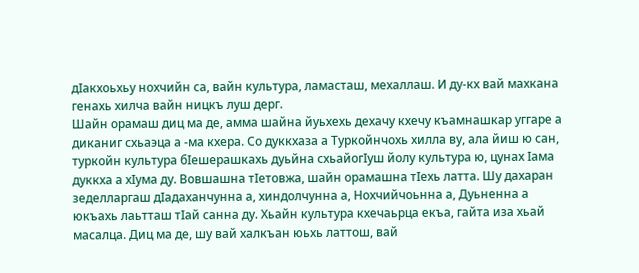дIакхоьхьу нохчийн са, вайн культура, ламасташ, мехаллаш. И ду-кх вай махкана генахь хилча вайн ницкъ луш дерг.
Шайн орамаш диц ма де, амма шайна йуьхехь дехачу кхечу къамнашкар уггаре а диканиг схьаэца а -ма кхера. Со дуккхаза а Туркойнчохь хилла ву, ала йиш ю сан, туркойн культура бIешерашкахь дуьйна схьайогIуш йолу культура ю, цунах Iама дуккха а хIума ду. Вовшашна тIетовжа, шайн орамашна тIехь латта. Шу дахаран зеделларгаш дIадаханчунна а, хиндолчунна а, Нохчийчоьнна а, Дуьненна а юкъахь лаьтташ тIай санна ду. Хьайн культура кхечаьрца екъа, гайта иза хьай масалца. Диц ма де, шу вай халкъан юьхь латтош, вай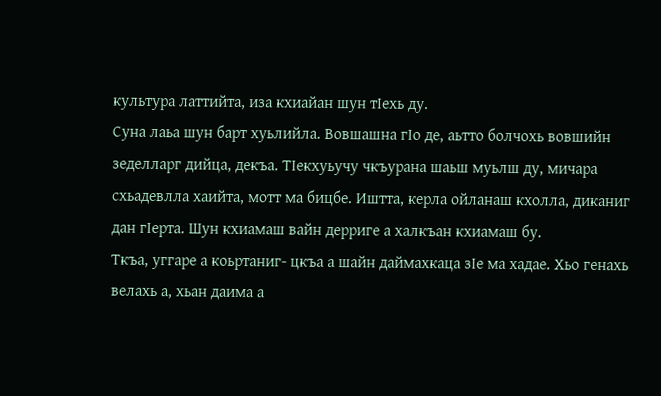культура латтийта, иза кхиайан шун тIехь ду.
Суна лаьа шун барт хуьлийла. Вовшашна гIо де, аьтто болчохь вовшийн зеделларг дийца, декъа. ТIекхуьучу чкъурана шаьш муьлш ду, мичара схьадевлла хаийта, мотт ма бицбе. Иштта, керла ойланаш кхолла, диканиг дан гIерта. Шун кхиамаш вайн дерриге а халкъан кхиамаш бу.
Ткъа, уггаре а коьртаниг- цкъа а шайн даймахкаца зIе ма хадае. Хьо генахь велахь а, хьан даима а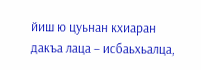йиш ю цуьнан кхиаран дакъа лаца – исбаьхьалца,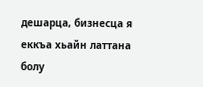дешарца, бизнесца я еккъа хьайн латтана болу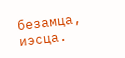безамца, иэсца.